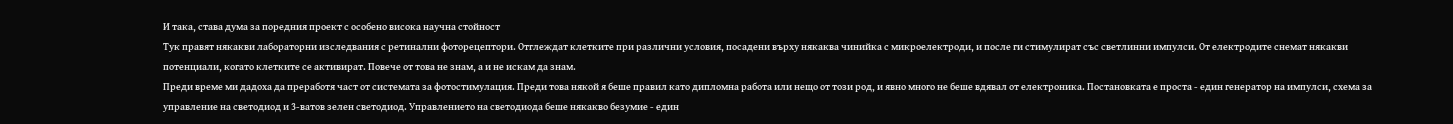И така, става дума за поредния проект с особено висока научна стойност
Тук правят някакви лабораторни изследвания с ретинални фоторецептори. Отглеждат клетките при различни условия, посадени върху някаква чинийка с микроелектроди, и после ги стимулират със светлинни импулси. От електродите снемат някакви потенциали, когато клетките се активират. Повече от това не знам, а и не искам да знам.
Преди време ми дадоха да преработя част от системата за фотостимулация. Преди това някой я беше правил като дипломна работа или нещо от този род, и явно много не беше вдявал от електроника. Постановката е проста - един генератор на импулси, схема за управление на светодиод и 3-ватов зелен светодиод. Управлението на светодиода беше някакво безумие - един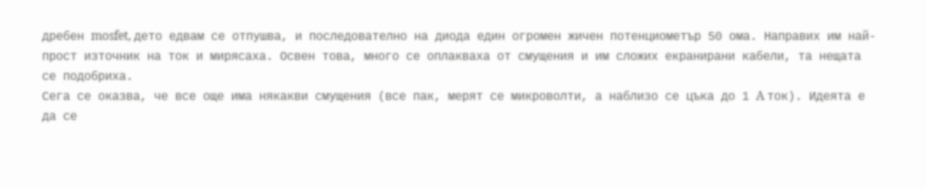дребен mosfet, дето едвам се отпушва, и последователно на диода един огромен жичен потенциометър 50 ома. Направих им най-прост източник на ток и мирясаха. Освен това, много се оплакваха от смущения и им сложих екранирани кабели, та нещата се подобриха.
Сега се оказва, че все още има някакви смущения (все пак, мерят се микроволти, а наблизо се цъка до 1 A ток). Идеята е да се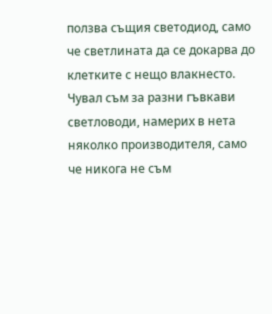ползва същия светодиод, само че светлината да се докарва до клетките с нещо влакнесто. Чувал съм за разни гъвкави светловоди, намерих в нета няколко производителя, само че никога не съм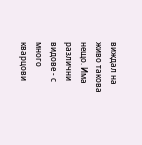виждал на живо такова нещо. Има различни видове - с много кварцови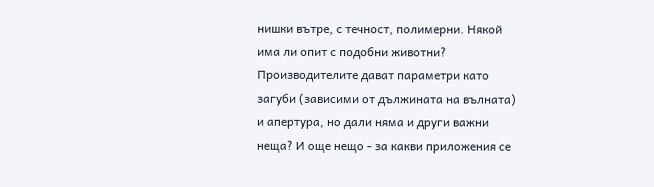нишки вътре, с течност, полимерни. Някой има ли опит с подобни животни? Производителите дават параметри като загуби (зависими от дължината на вълната) и апертура, но дали няма и други важни неща? И още нещо - за какви приложения се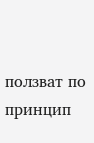ползват по принцип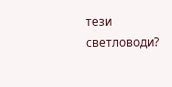тези светловоди?